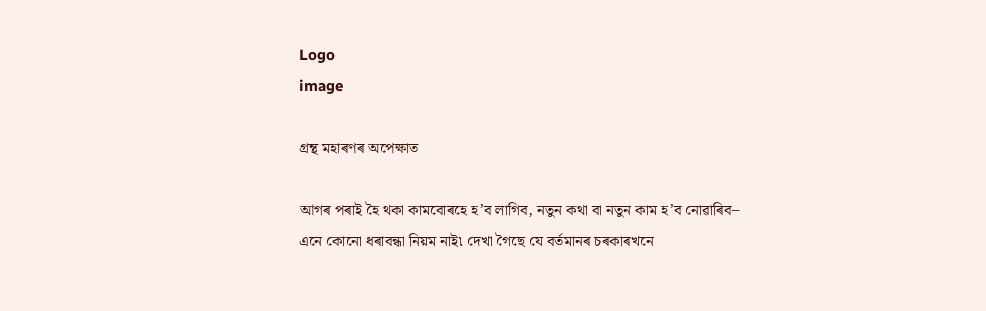Logo
image

গ্ৰন্থ মহাৰণৰ অপেক্ষাত

আগৰ পৰাই হৈ থকা কামবোৰহে হ’ব লাগিব, নতুন কথা বা নতুন কাম হ’ব নোৱাৰিব– এনে কোনো ধৰাবন্ধা নিয়ম নাই৷ দেখা গৈছে যে বৰ্তমানৰ চৰকাৰখনে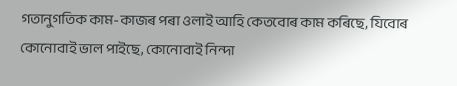গতানুগতিক কাম-কাজৰ পৰা ওলাই আহি কেতবোৰ কাম কৰিছে, যিবোৰ কোনোবাই ভাল পাইছে, কোনোবাই নিন্দা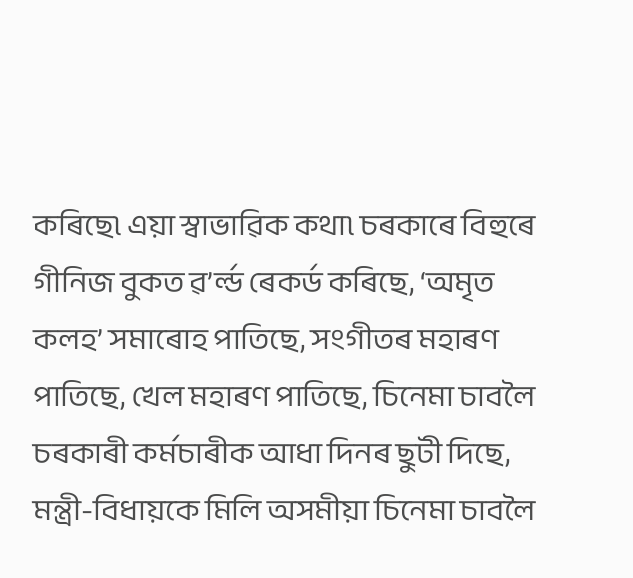কৰিছে৷ এয়া স্বাভাৱিক কথা৷ চৰকাৰে বিহুৰে গীনিজ বুকত ৱ’ৰ্ল্ড ৰেকৰ্ড কৰিছে, ‘অমৃত কলহ’ সমাৰোহ পাতিছে, সংগীতৰ মহাৰণ পাতিছে, খেল মহাৰণ পাতিছে, চিনেমা চাবলৈ চৰকাৰী কৰ্মচাৰীক আধা দিনৰ ছুটী দিছে, মন্ত্ৰী-বিধায়কে মিলি অসমীয়া চিনেমা চাবলৈ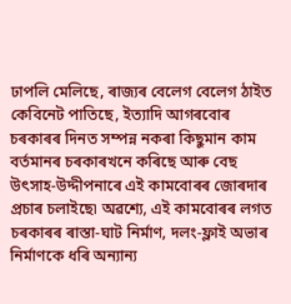ঢাপলি মেলিছে, ৰাজ্যৰ বেলেগ বেলেগ ঠাইত কেবিনেট পাতিছে, ইত্যাদি আগৰবোৰ চৰকাৰৰ দিনত সম্পন্ন নকৰা কিছুমান কাম বৰ্তমানৰ চৰকাৰখনে কৰিছে আৰু বেছ উৎসাহ-উদ্দীপনাৰে এই কামবোৰৰ জোৰদাৰ প্ৰচাৰ চলাইছে৷ অৱশ্যে, এই কামবোৰৰ লগত চৰকাৰৰ ৰাস্তা-ঘাট নিৰ্মাণ, দলং-ফ্লাই অভাৰ নিৰ্মাণকে ধৰি অন্যান্য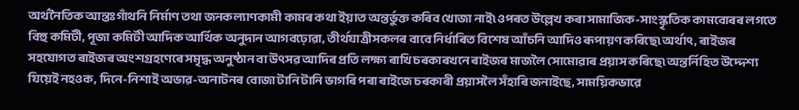অৰ্থনৈতিক আন্তঃগাঁথনি নিৰ্মাণ তথা জনকল্যাণকামী কামৰ কথা ইয়াত অন্তৰ্ভুক্ত কৰিব খোজা নাই৷ ওপৰত উল্লেখ কৰা সামাজিক-সাংস্কৃতিক কামবোৰৰ লগতে বিহু কমিটী, পূজা কমিটী আদিক আৰ্থিক অনুদান আগবঢ়োৱা, তীৰ্থযাত্ৰীসকলৰ বাবে নিৰ্ধাৰিত বিশেষ আঁচনি আদিও ৰূপায়ণ কৰিছে৷ অৰ্থাৎ, ৰাইজৰ সহযোগত ৰাইজৰ অংশগ্ৰহণেৰে সমৃদ্ধ অনুষ্ঠান বা উৎসৱ আদিৰ প্ৰতি লক্ষ্য ৰাখি চৰকাৰখনে ৰাইজৰ মাজলৈ সোমোৱাৰ প্ৰয়াস কৰিছে৷ অন্তৰ্নিহিত উদ্দেশ্য যিয়েই নহওক, দিনে-নিশাই অভাৱ-অনাটনৰ বোজা টানি টানি ভাগৰি পৰা ৰাইজে চৰকাৰী প্ৰয়াসলৈ সঁহাৰি জনাইছে, সাময়িকভাৱে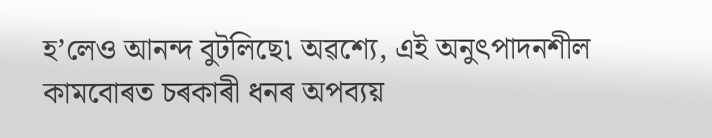হ’লেও আনন্দ বুটলিছে৷ অৱশ্যে, এই অনুৎপাদনশীল কামবোৰত চৰকাৰী ধনৰ অপব্যয়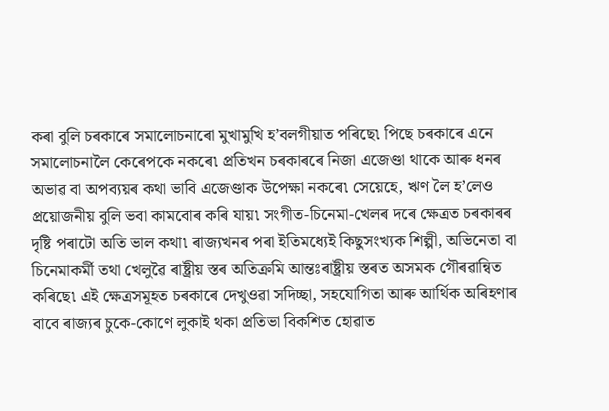কৰা বুলি চৰকাৰে সমালোচনাৰো মুখামুখি হ’বলগীয়াত পৰিছে৷ পিছে চৰকাৰে এনে সমালোচনালৈ কেৰেপকে নকৰে৷ প্ৰতিখন চৰকাৰৰে নিজা এজেণ্ডা থাকে আৰু ধনৰ অভাৱ বা অপব্যয়ৰ কথা ভাবি এজেণ্ডাক উপেক্ষা নকৰে৷ সেয়েহে, ঋণ লৈ হ’লেও প্ৰয়োজনীয় বুলি ভবা কামবোৰ কৰি যায়৷ সংগীত-চিনেমা-খেলৰ দৰে ক্ষেত্ৰত চৰকাৰৰ দৃষ্টি পৰাটো অতি ভাল কথা৷ ৰাজ্যখনৰ পৰা ইতিমধ্যেই কিছুসংখ্যক শিল্পী, অভিনেতা বা চিনেমাকৰ্মী তথা খেলুৱৈ ৰাষ্ট্ৰীয় স্তৰ অতিক্ৰমি আন্তঃৰাষ্ট্ৰীয় স্তৰত অসমক গৌৰৱান্বিত কৰিছে৷ এই ক্ষেত্ৰসমূহত চৰকাৰে দেখুওৱা সদিচ্ছা, সহযোগিতা আৰু আৰ্থিক অৰিহণাৰ বাবে ৰাজ্যৰ চুকে-কোণে লুকাই থকা প্ৰতিভা বিকশিত হোৱাত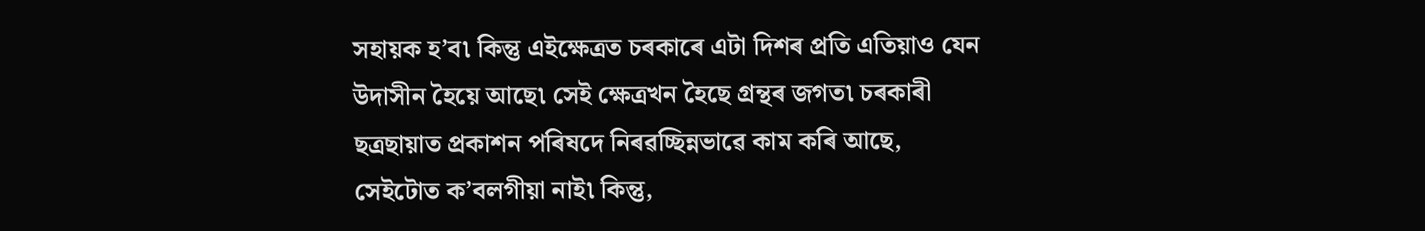সহায়ক হ’ব৷ কিন্তু এইক্ষেত্ৰত চৰকাৰে এটা দিশৰ প্ৰতি এতিয়াও যেন উদাসীন হৈয়ে আছে৷ সেই ক্ষেত্ৰখন হৈছে গ্ৰন্থৰ জগত৷ চৰকাৰী ছত্ৰছায়াত প্ৰকাশন পৰিষদে নিৰৱচ্ছিন্নভাৱে কাম কৰি আছে, সেইটোত ক’বলগীয়া নাই৷ কিন্তু,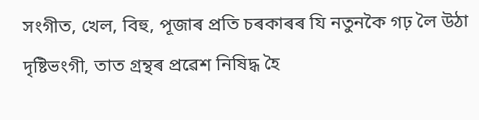সংগীত, খেল, বিহু, পূজাৰ প্ৰতি চৰকাৰৰ যি নতুনকৈ গঢ় লৈ উঠা দৃষ্টিভংগী, তাত গ্ৰন্থৰ প্ৰৱেশ নিষিদ্ধ হৈ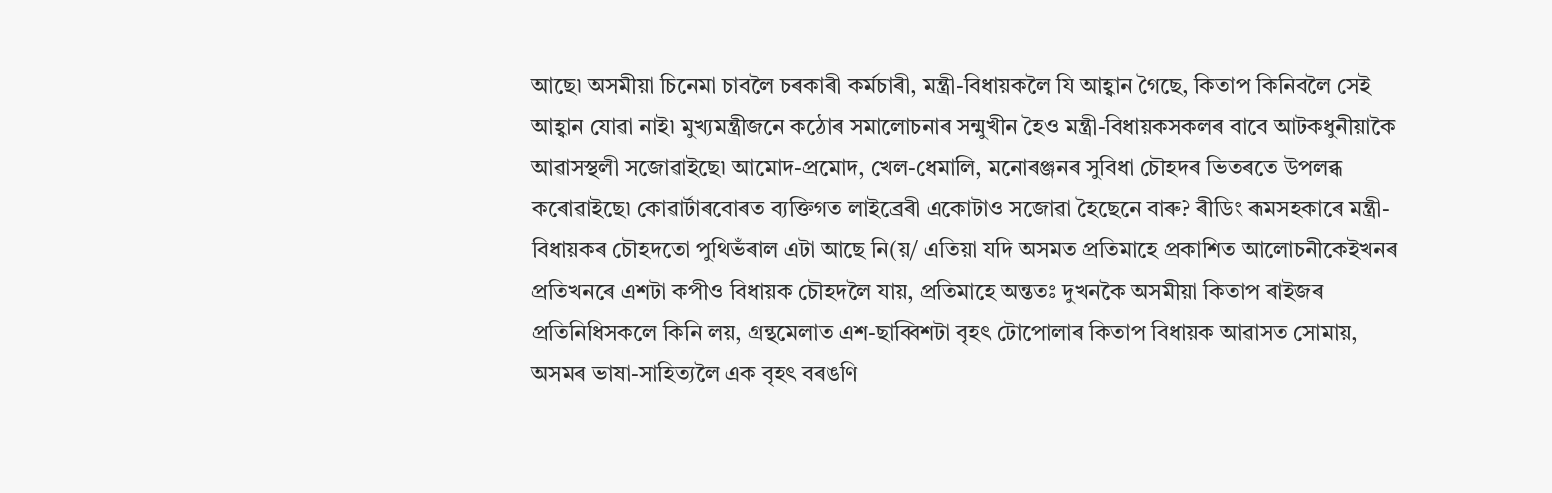আছে৷ অসমীয়া চিনেমা চাবলৈ চৰকাৰী কৰ্মচাৰী, মন্ত্ৰী-বিধায়কলৈ যি আহ্বান গৈছে, কিতাপ কিনিবলৈ সেই আহ্বান যোৱা নাই৷ মুখ্যমন্ত্ৰীজনে কঠোৰ সমালোচনাৰ সন্মুখীন হৈও মন্ত্ৰী-বিধায়কসকলৰ বাবে আটকধুনীয়াকৈ আৱাসস্থলী সজোৱাইছে৷ আমোদ-প্ৰমোদ, খেল-ধেমালি, মনোৰঞ্জনৰ সুবিধা চৌহদৰ ভিতৰতে উপলব্ধ কৰোৱাইছে৷ কোৱাৰ্টাৰবোৰত ব্যক্তিগত লাইব্ৰেৰী একোটাও সজোৱা হৈছেনে বাৰু? ৰীডিং ৰূমসহকাৰে মন্ত্ৰী-বিধায়কৰ চৌহদতো পুথিভঁৰাল এটা আছে নি(য়/ এতিয়া যদি অসমত প্ৰতিমাহে প্ৰকাশিত আলোচনীকেইখনৰ প্ৰতিখনৰে এশটা কপীও বিধায়ক চৌহদলৈ যায়, প্ৰতিমাহে অন্ততঃ দুখনকৈ অসমীয়া কিতাপ ৰাইজৰ প্ৰতিনিধিসকলে কিনি লয়, গ্ৰন্থমেলাত এশ-ছাব্বিশটা বৃহৎ টোপোলাৰ কিতাপ বিধায়ক আৱাসত সোমায়, অসমৰ ভাষা-সাহিত্যলৈ এক বৃহৎ বৰঙণি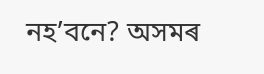নহ’বনে? অসমৰ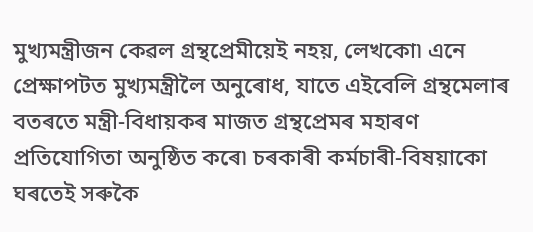মুখ্যমন্ত্ৰীজন কেৱল গ্ৰন্থপ্ৰেমীয়েই নহয়, লেখকো৷ এনে প্ৰেক্ষাপটত মুখ্যমন্ত্ৰীলৈ অনুৰোধ, যাতে এইবেলি গ্ৰন্থমেলাৰ বতৰতে মন্ত্ৰী-বিধায়কৰ মাজত গ্ৰন্থপ্ৰেমৰ মহাৰণ প্ৰতিযোগিতা অনুষ্ঠিত কৰে৷ চৰকাৰী কৰ্মচাৰী-বিষয়াকো ঘৰতেই সৰুকৈ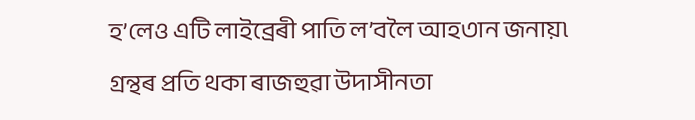হ’লেও এটি লাইব্ৰেৰী পাতি ল’বলৈ আহ৩ান জনায়৷ গ্ৰন্থৰ প্ৰতি থকা ৰাজহুৱা উদাসীনতা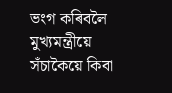ভংগ কৰিবলৈ মুখ্যমন্ত্ৰীয়ে সঁচাকৈয়ে কিবা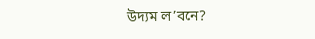উদ্যম ল’বনে?